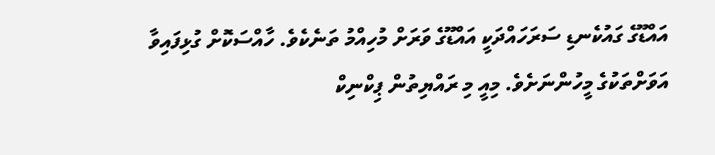އައްޑޫގެ ގައުކެނޑި ސަރަހައްދަކީ އައްޑޫގެ ވަރަށް މުހިއްމު ތަނެކެވެ. ހާއްސަކޮށް ގުޅިފައިވާ އަވަށްތަކުގެ މީހުންނަށެވެ. މިއީ މި ރައްޔިތުން ޕިކްނިކް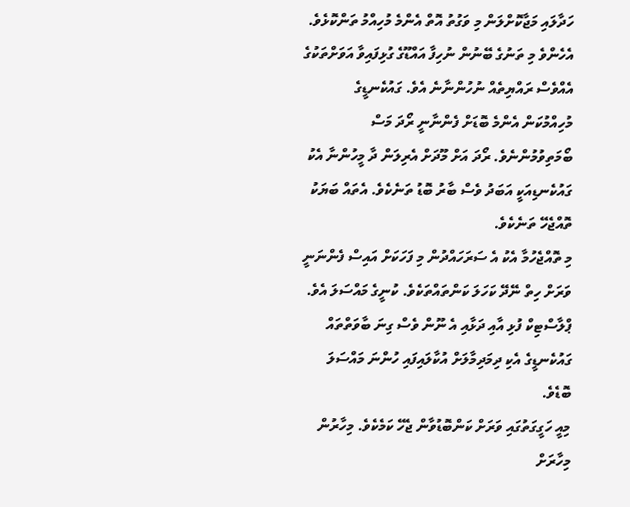ހަދާލައި މަޖާކޮށްލަން މި ވަގުތު އޮތް އެންމެ މުހިއްމު ތަންކޮޅެވެ.
އެހެންވެ މި ތަނުގެ ބޭނުން ނުހިފާ އައްޑޫގެ ގުޅިފައިވާ އަވަށްތަކުގެ އެއްވެސް ރައްޔިތެއް ނުހުންނާނެ އެވެ. ގައުކެނޑީގެ މުހިއްމުކަން އެންމެ ބޮޑަށް ފެންނާނީ ރޯދަ މަސް ބޯމަތިވުމުންނެވެ. ރޯދަ އަށް މޫދަށް އެރިލަން ދާ މީހުންނާ އެކު ގައުކެނޑިއަކީ އަބަދު ވެސް ބާރު ބޮޑު ތަނެކެވެ. އެތައް ބަޔަކު ތޮއްޖެހޭ ތަނެކެވެ.
މި ތޮއްޖެހުމާ އެކު އެ ސަރަހައްދުން މި ފަހަކަށް އައިސް ފެންނަނީ ވަރަށް ހިތް ނޭދޭ ކަހަލަ ކަންތައްތަކެވެ. ކުނީގެ މައްސަލަ އެވެ. ޕްލާސްޓިކް ފުޅި އާއި ދަޅާއި އެ ނޫން ވެސް ގިނަ ބާވަތްތައް ގައުކެނޑީގެ އެކި ދިމަދިމާލަށް އުކާލައިފައި ހުންނަ މައްސަލަ ބޮޑެވެ.
މިއީ ހަގީގަތުގައި ވަރަށް ކަންބޮޑުވާން ޖެހޭ ކަމެކެވެ. މިހާރުން މިހާރަށް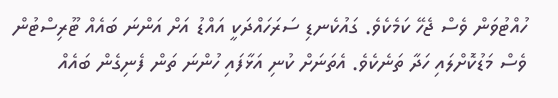ހުއްޓުވަން ވެސް ޖެހޭ ކަމެކެވެ. ގައުކެނޑި ސަރަހައްދަކީ އައްޑު އަށް އަންނަ ބައެއް ޓޫރިސްޓުން ވެސް މަޑުކޮށްލައި ހަދާ ތަނެކެވެ. އެތަނަށް ކުނި އަޅާފައި ހުންނަ ތަން ފެނިގެން ބައެއް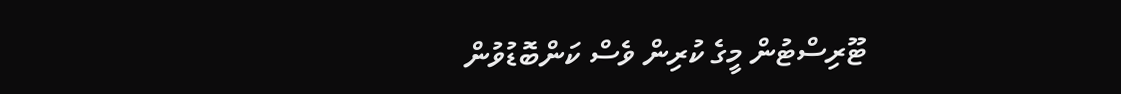ޓޫރިސްޓުން މީގެ ކުރިން ވެސް ކަންބޮޑުވުން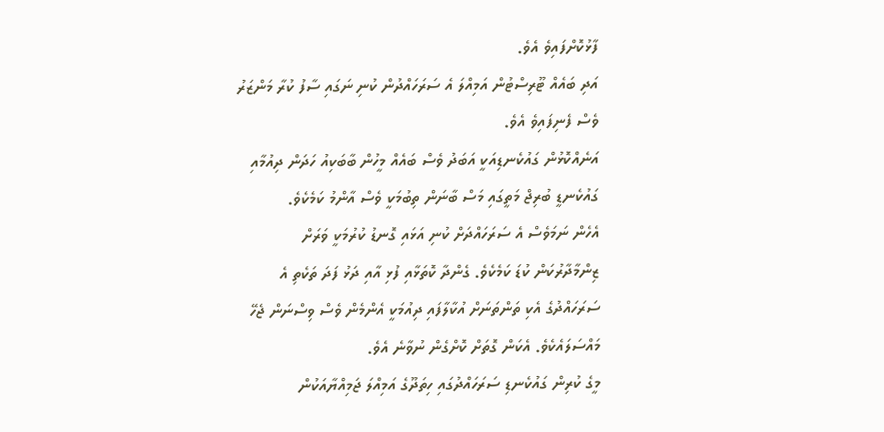ފާޅުކޮށްފައިވެ އެވެ.
އަދި ބައެއް ޓޫރިސްޓުން އަމިއްލަ އެ ސަރަހައްދުން ކުނި ނަގައި ސާފު ކުރާ މަންޒަރު ވެސް ފެނިފައިވެ އެވެ.
އަނެއްކޮޅުން ގައުކެނޑިއަކީ އަބަދު ވެސް ބައެއް މީހުން ބާބަކިއު ހަދަން ދިއުމާއި ގައުކެނޑީ ބުރިޖް މަތީގައި މަސް ބާނަން ތިބުމަކީ ވެސް އާންމު ކަމެކެވެ.
އެހެން ނަމަވެސް އެ ސަރަހައްދަށް ކުނި އަޅައި ގޮނޑު ކުރުމަކީ ވަރަށް ޒިންމާދާރުކަން ކުޑަ ކަމެކެވެ. ގެންދާ ކޮތަޅާއި ފުޅި އާއި ދަޅު ފަދަ ތަކެތި އެ ސަރަހައްދުގެ އެކި ތަންތަނަށް އުކާލާފައި ދިއުމަކީ އެންމެން ވެސް ވިސްނަން ޖެހޭ މައްސަލައެކެވެ. އެކަން ގޮތަށް ކޮށްގެން ނުވާނެ އެވެ.
މީގެ ކުރިން ގައުކެނޑި ސަރަހައްދުގައި ހިތަދޫގެ އަމިއްލަ ޖަމިއްޔާއަކުން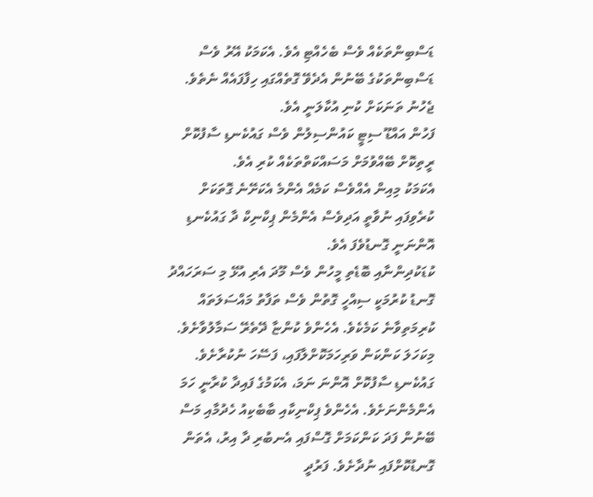ޑަސްބިންތަކެއް ވެސް ބެހެއްޓި އެވެ. އެކަމަކު އޭރު ވެސް ޑަސްބިންތަކުގެ ބޭނުން އެދެވޭ ގޮތެއްގައި ހިފާފައެއް ނެތެވެ. ޖެހުނު ތަނަކަށް ކުނި އުކާލަނީ އެވެ.
ފަހުން އައްޑޫ ސިޓީ ކައުންސިލުން ވެސް ގައުކެނޑި ސާފުކޮށް ރީތިކޮށް ބޭއްވުމަށް މަސައްކަތްތަކެއް ކުރި އެވެ.
އެކަމަކު މިއިން އެއްވެސް ކަމެއް އެންމެ އެކަށޭނެ ގޮތަކަށް ކުރެވިފައި ނުވާތީ އަދިވެސް އެންމެން ޕިކްނިކް ދާ ގައުކެނޑި އޮންނަނީ ގޮނޑުވެފަ އެވެ.
ކުޑަކުދިންނާއި ބޮޑެތި މީހުން ވެސް މޫދަ އެރި އުޅޭ މި ސަރަހައްދު ގޮނޑު ކުރުމަކީ ސިއްހީ ގޮތުން ވެސް ތަފާތު މައްސަލަތައް ކުރިމަތިވާނެ ކަމެކެވެ. އެހެންވެ ކުންޏާ ދޭތެރޭ ސަމާލުވާށެވެ. މިކަހަލަ ކަންކަން ވަރިހަމަކޮށްލާފައި، ފަސޭހަ ނުކުރާށެވެ.
ގައުކެނޑި ސާފުކޮށް އޮންނަ ނަމަ، އެކަމުގެ ފައިދާ ކުރާނީ ހަމަ އެންމެންނަށެވެ. އެހެންވެ ޕިކްނިކާއި ބާބެކިއު ހެދުމާއި މަސް ބޭނުން ފަދަ ކަންކަމަށް ގޮސްފައި އެނބުރި ދާ އިރު، އެތަން ގޮނޑުކޮށްފައި ނުދާށެވެ. ފަރުދީ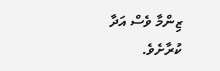ޒިންމާ ވެސް އަދާ ކުރާށެވެ.